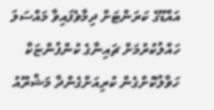އައްޑޫގެ ކަރަންޓަށް ދިމާވެފައިވާ މައްސަލަ ހައްލުކުރުމަށް ޗައިނާގެ ކުންފުންޏަކާ ހަވާލުކޮށްގެން ކުރިއަށްގެންދާ މަޝްރޫއު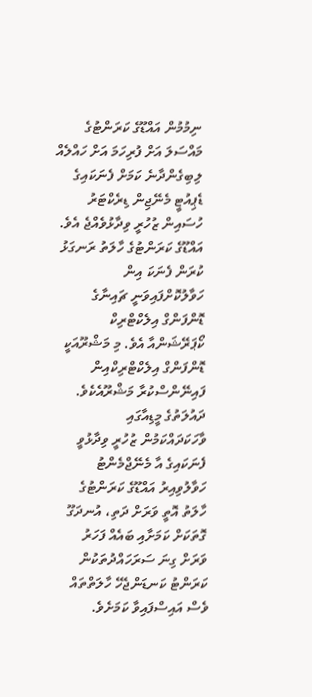ނިމުމުން އައްޑޫގެ ކަރަންޓުގެ މައްސަލަ އަށް ފުރިހަމަ އަށް ހައްލެއް ލިބިގެންދާނެ ކަމަށް ފެނަކައިގެ ޑެޕިއުޓީ މެނޭޖިން ޑިރެކްޓަރު ހުސައިން ޒުހުރީ ވިދާޅުވެއްޖެ އެވެ.
އައްޑޫގެ ކަރަންޓުގެ ހާލަތު ރަނގަޅު ކުރަން ފެނަކަ އިން ހަވާލުކޮށްފައިވަނީ ޗައިނާގެ ޑޮންފަންގް އިލެކްޓްރިކް ކޯޕަރޭޝަންއާ އެވެ. މި މަޝްރޫއަކީ ޑޮންފަންގް އިލެކްޓްރިކްއިން ފައިނޭންސްކުރާ މަޝްރޫއެކެވެ.
ދައުލަތުގެ މީޑިއާގައި ވާހަކަދައްކަމުން ޒުހުރީ ވިދާޅުވީ ފެނަކައިގެ އާ މެނޭޖްމެންޓު ހަވާލުވިއިރު އައްޑޫގެ ކަރަންޓުގެ ހާލަތު އޮތީ ވަރަށް ދަތި، އުނދަގޫ ގޮތަކަށް ކަމަށާއި ބައެއް ފަހަރު ވަރަށް ގިނަ ސަރަހައްދުތަކުން ކަރަންޓު ކަނޑަންޖެހޭ ހާލަތްތައް ވެސް އައިސްފައިވާ ކަމަށެވެ.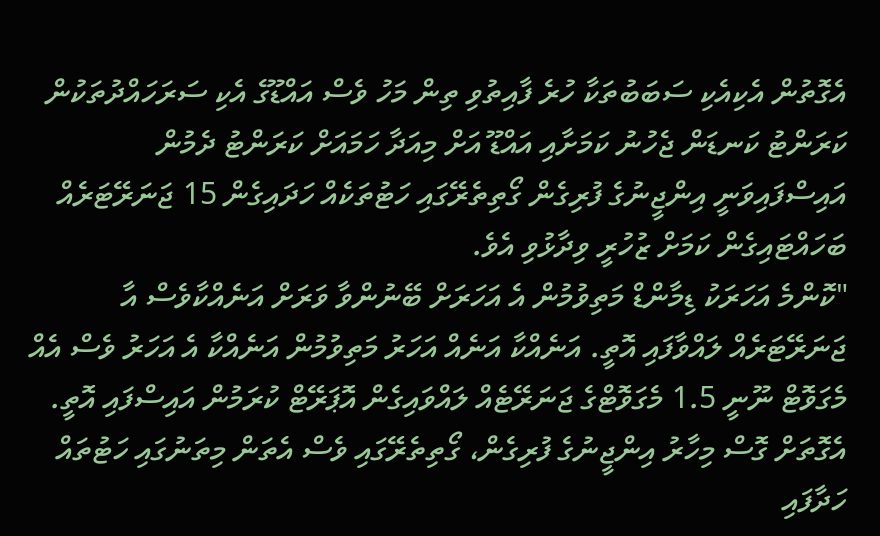އެގޮތުން އެކިއެކި ސަބަބުތަކާ ހުރެ ފާއިތުވި ތިން މަހު ވެސް އައްޑޫގެ އެކި ސަރަހައްދުތަކުން ކަރަންޓު ކަނޑަން ޖެހުނު ކަމަށާއި އައްޑޫ އަށް މިއަދާ ހަމައަށް ކަރަންޓު ދެމުން އައިސްފައިވަނީ އިންޖީނުގެ ފުރިގެން ގޯތިތެރޭގައި ހަޓުތަކެއް ހަދައިގެން 15 ޖަނަރޭޓަރެއް ބަހައްޓައިގެން ކަމަށް ޒުހުރީ ވިދާޅުވި އެވެ.
"ކޮންމެ އަހަރަކު ޑިމާންޑް މަތިވުމުން އެ އަހަރަށް ބޭނުންވާ ވަރަށް އަނެއްކާވެސް އާ ޖަނަރޭޓަރެއް ލައްވާފައި އޮތީ. އަނެއްކާ އަނެއް އަހަރު މަތިވުމުން އަނެއްކާ އެ އަހަރު ވެސް އެއް މެގަވޮޓް ނޫނީ 1.5 މެގަވޮޓްގެ ޖަނަރޭޓެއް ލައްވައިގެން އޮޕަރޭޓް ކުރަމުން އައިސްފައި އޮތީ. އެގޮތަށް ގޮސް މިހާރު އިންޖީނުގެ ފުރިގެން، ގޯތިތެރޭގައި ވެސް އެތަން މިތަނުގައި ހަޓުތައް ހަދާފައި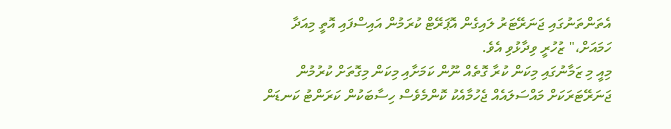އެތަންތަނުގައި ޖަނަރޭޓަރު ލައިގެން އޮޕަރޭޓް ކުރަމުން އައިސްފައި އޮތީ މިއަދާ ހަމައަށް،" ޒުހުރީ ވިދާޅުވި އެވެ.
މިއީ މި ޒަމާނުގައި މިކަން ކުރާ ގޮތެއް ނޫން ކަމަށާއި މިކަން މިގޮތަށް ކުރުމުން ޖަނަރޭޓަރަކަށް މައްސަލައެއް ޖެހުމާއެކު ކޮންމެވެސް ހިސާބަކުން ކަރަންޓު ކަނޑަން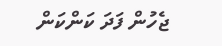ޖެހުން ފަދަ ކަންކަން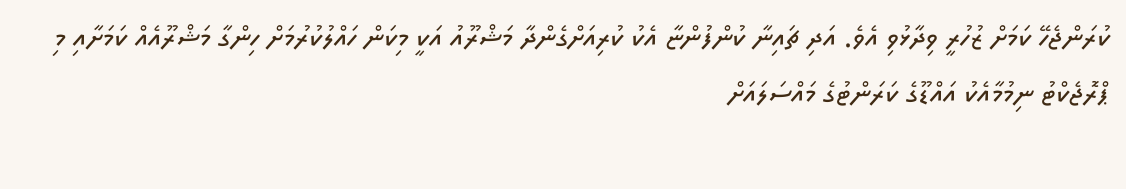ކުރަންޖެހޭ ކަމަށް ޒުހުރީ ވިދާޅުވި އެވެ. އަދި ޗައިނާ ކުންފުންޏާ އެކު ކުރިއަށްގެންދާ މަޝްރޫއު އަކީ މިކަން ހައްލުކުރުމަށް ހިންގާ މަޝްރޫއެއް ކަމަށާއި މި ޕްރޮޖެކްޓު ނިމުމާއެކު އައްޑޫގެ ކަރަންޓުގެ މައްސަލައަށް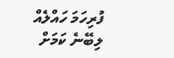ފުރިހަމަ ހައްލެއް ލިބޭނެ ކަމަށް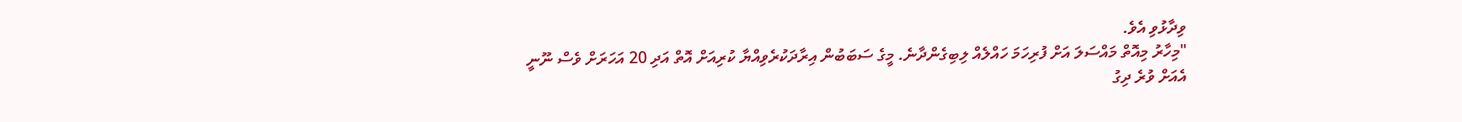ވިދާޅުވި އެވެ.
"މިހާރު މިއޮތް މައްސަލަ އަށް ފުރިހަމަ ހައްލެއް ލިބިގެންދާނެ. މީގެ ސަބަބުން އިރާދަކުރެވިއްޔާ ކުރިއަށް އޮތް އަދި 20 އަހަރަށް ވެސް ނޫނީ އެއަށް ވުރެ ދިގު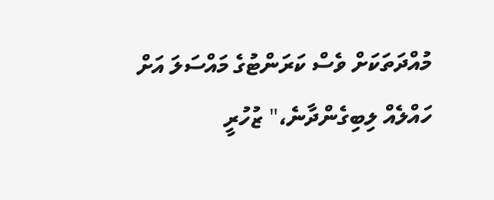މުއްދަތަކަށް ވެސް ކަރަންޓުގެ މައްސަލަ އަށް ހައްލެއް ލިބިގެންދާނެ،" ޒުހުރީ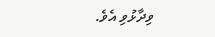ވިދާޅުވި އެވެ.